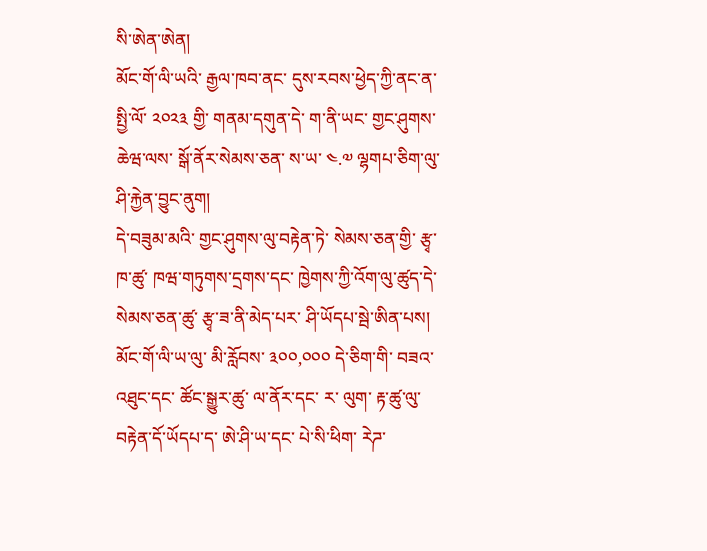སི་ཨེན་ཨེན།
མོང་གོ་ལི་ཡའི་ རྒྱལ་ཁབ་ནང་ དུས་རབས་ཕྱེད་ཀྱི་ནང་ན་ སྤྱི་ལོ་ ༢༠༢༣ གྱི་ གནམ་དགུན་དེ་ ག་ནི་ཡང་ གྱང་ཤུགས་ཆེཝ་ལས་ སྒོ་ནོར་སེམས་ཅན་ ས་ཡ་ ༤.༧ ལྷགཔ་ཅིག་ལུ་ ཤི་རྐྱེན་བྱུང་ནུག།
དེ་བཟུམ་མའི་ གྱང་ཤུགས་ལུ་བརྟེན་ཏེ་ སེམས་ཅན་གྱི་ རྩྭ་ཁ་ཚུ་ ཁཝ་གཏུགས་དྲགས་དང་ ཁྱེགས་ཀྱི་འོག་ལུ་ཚུད་དེ་ སེམས་ཅན་ཚུ་ རྩྭ་ཟ་ནི་མེད་པར་ ཤི་ཡོདཔ་སྦེ་ཨིན་པས།
མོང་གོ་ལི་ཡ་ལུ་ མི་རློབས་ ༣༠༠,༠༠༠ དེ་ཅིག་གི་ བཟའ་འཐུང་དང་ ཚོང་སྒྱུར་ཚུ་ ལ་ནོར་དང་ ར་ ལུག་ རྟ་ཚུ་ལུ་ བརྟེན་དོ་ཡོདཔ་ད་ ཨེ་ཤི་ཡ་དང་ པེ་སི་ཕིག་ རེཌ་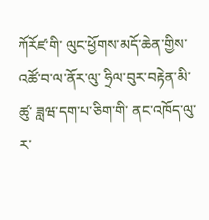ཀོརོཛ་གི་ ལུང་ཕྱོགས་མདོ་ཆེན་གྱིས་ འཚོ་བ་ལ་ནོར་ལུ་ ཧྲིལ་བུར་བརྟེན་མི་ཚུ་ ཟླཝ་དག་པ་ཅིག་གི་ ནང་འཁོད་ལུ་ར་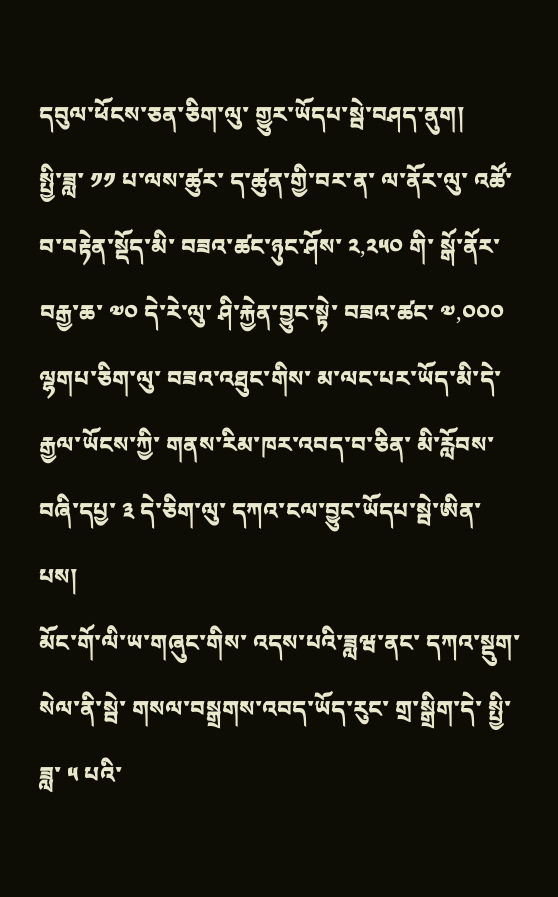དབུལ་ཕོངས་ཅན་ཅིག་ལུ་ གྱུར་ཡོདཔ་སྦེ་བཤད་ནུག།
སྤྱི་ཟླ་ ༡༡ པ་ལས་ཚུར་ ད་ཚུན་གྱི་བར་ན་ ལ་ནོར་ལུ་ འཚོ་བ་བརྟེན་སྡོད་མི་ བཟའ་ཚང་ཉུང་ཤོས་ ༢,༢༥༠ གི་ སྒོ་ནོར་བརྒྱ་ཆ་ ༧༠ དེ་རེ་ལུ་ ཤི་རྐྱེན་བྱུང་སྟེ་ བཟའ་ཚང་ ༧,༠༠༠ ལྷགཔ་ཅིག་ལུ་ བཟའ་འཐུང་གིས་ མ་ལང་པར་ཡོད་མི་དེ་ རྒྱལ་ཡོངས་ཀྱི་ གནས་རིམ་ཁར་འབད་བ་ཅིན་ མི་རློབས་བཞི་དཔྱ་ ༣ དེ་ཅིག་ལུ་ དཀའ་ངལ་བྱུང་ཡོདཔ་སྦེ་ཨིན་པས།
མོང་གོ་ལི་ཡ་གཞུང་གིས་ འདས་པའི་ཟླཝ་ནང་ དཀའ་སྡུག་སེལ་ནི་སྦེ་ གསལ་བསྒྲགས་འབད་ཡོད་རུང་ གྲ་སྒྲིག་དེ་ སྤྱི་ཟླ་ ༥ པའི་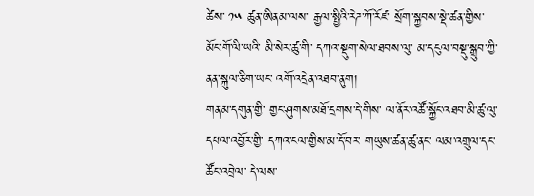ཚེས་ ༡༥ ཚུན་ཨིནམ་ལས་ རྒྱལ་སྤྱིའི་རེཌ་ཀོ་རོཛ་ སྲོག་སྐྱབས་སྡེ་ཚན་གྱིས་ མོང་གོ་ལི་ཡའི་ མི་སེར་ཚུ་གི་ དཀའ་སྡུག་སེལ་ཐབས་ལུ་ མ་དངུལ་བསྡུ་སྒྲུབ་ཀྱི་ ནན་སྐུལ་ཅིག་ཡང་ འགོ་འདྲེན་འཐབ་ནུག།
གནམ་དགུན་གྱི་ གྱང་ཤུགས་མཐོ་དྲགས་དེ་གིས་ ལ་ནོར་འཚོ་སྐྱོང་འཐབ་མི་ཚུ་ལུ་ དཔལ་འབྱོར་གྱི་ དཀའ་ངལ་གྱིས་མ་དོ་བར་ གཡུས་ཚན་ཚུ་ནང་ ལམ་འགྲུལ་དང་ ཚོང་འབྲེལ་ དེ་ལས་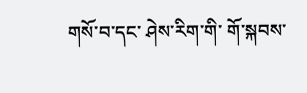གསོ་བ་དང་ ཤེས་རིག་གི་ གོ་སྐབས་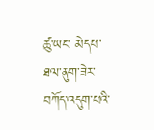ཚུ་ཡང་ མེདཔ་ཐལ་ནུག་ཟེར་ བཀོད་འདུག་པའི་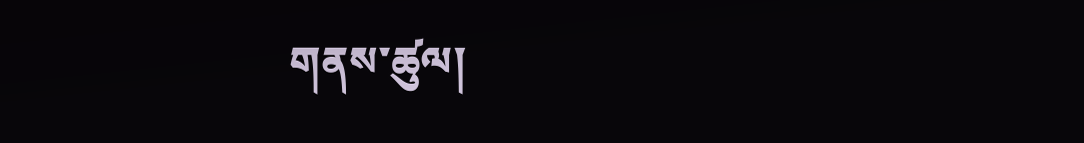གནས་ཚུལ།